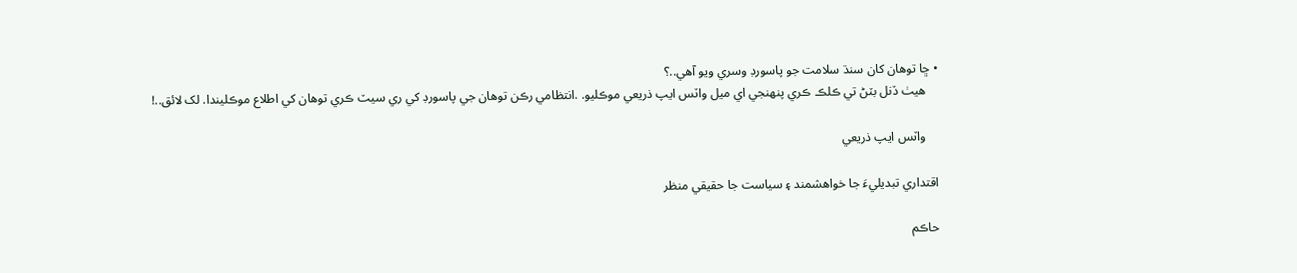• ڇا توھان کان سنڌ سلامت جو پاسورڊ وسري ويو آھي..؟
    ھيٺ ڏنل بٽڻ تي ڪلڪ ڪري پنھنجي اي ميل واٽس ايپ ذريعي موڪليو. .انتظامي رڪن توھان جي پاسورڊ کي ري سيٽ ڪري توھان کي اطلاع موڪليندا. لک لائق..!

    واٽس ايپ ذريعي

اقتداري تبديليءَ جا خواهشمند ۽ سياست جا حقيقي منظر

حاڪم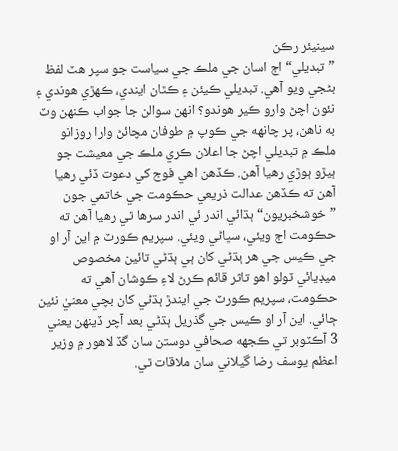سينيئر رڪن
”تبديلي“ اڄ اسان جي ملڪ جي سياست جو سپر هٽ لفظ بڻجي ويو آهي. تبديلي ڪيئن ۽ ڪٿان ايندي، ڪهڙي هوندي ۽ نئون اچڻ وارو ڪير هوندو؟ انهن سوالن جا جواب ڪنهن وٽ به ناهن، پر چانهه جي ڪوپ ۾ طوفان مچائڻ وارا روزانو ملڪ ۾ تبديلي اچڻ جا اعلان ڪري ملڪ جي معيشت جو ٻيڙو ٻوڙي رهيا آهن. ڪڏهن اهي فوج کي دعوت ڏئي رهيا آهن ته ڪڏهن عدالت ذريعي حڪومت جي خاتمي جون ”خوشخبريون“ ٻڌائي اندر ئي اندر سرها ٿي رهيا آهن ته حڪومت اڄ ويئي، سڀاڻي ويئي. سپريم ڪورٽ ۾ اين آر او جي ڪيس جي هر ٻڌڻي کان ٻي ٻڌڻي تائين مخصوص ميڊيائي ٽولو اهو تاثر قائم ڪرڻ لاءِ ڪوشان آهي ته حڪومت، سپريم ڪورٽ جي ايندڙ ٻڌڻي کان بچي معنيٰ نئين ڄائي. اين آر او ڪيس جي گذريل ٻڌڻي بعد آچر ڏينهن يعني 3 آڪٽوبر تي ڪجهه صحافي دوستن سان گڏ لاهور ۾ وزير اعظم يوسف رضا گيلاني سان ملاقات ٿي.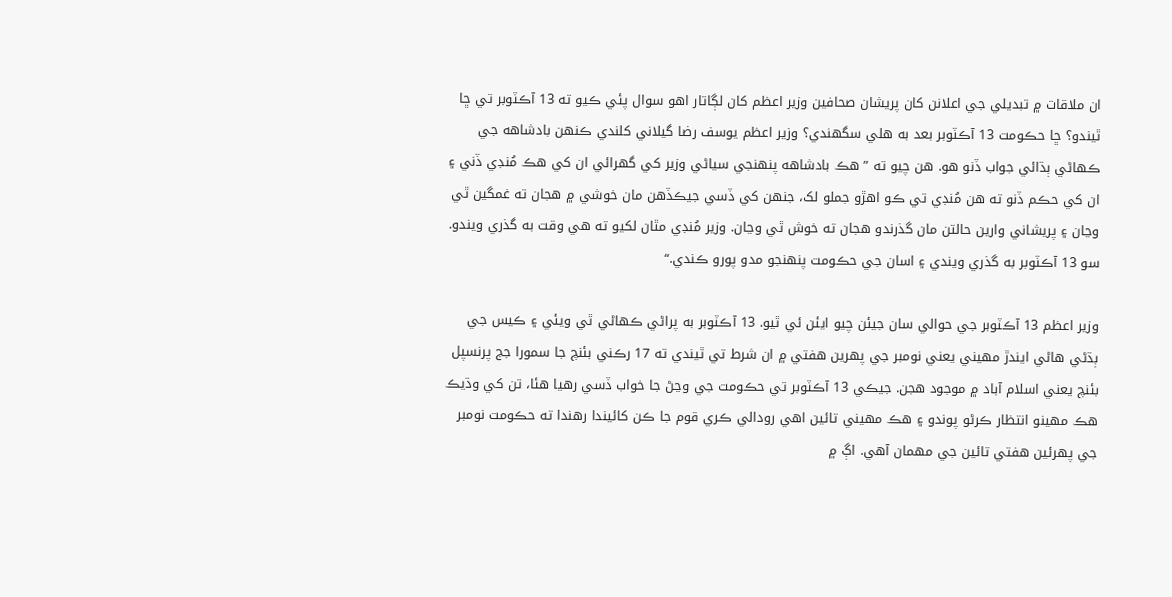ان ملاقات ۾ تبديلي جي اعلانن کان پريشان صحافين وزير اعظم کان لڳاتار اهو سوال پئي ڪيو ته 13 آڪٽوبر تي ڇا ٿيندو؟ ڇا حڪومت 13 آڪٽوبر بعد به هلي سگهندي؟ وزير اعظم يوسف رضا گيلاني کلندي ڪنهن بادشاهه جي ڪهاڻي ٻڌائي جواب ڏنو هو. هن چيو ته ” هڪ بادشاهه پنهنجي سياڻي وزير کي گهرائي ان کي هڪ مُنڊي ڏني ۽ ان کي حڪم ڏنو ته هن مُنڊي تي ڪو اهڙو جملو لک، جنهن کي ڏسي جيڪڏهن مان خوشي ۾ هجان ته غمگين ٿي وڃان ۽ پريشاني وارين حالتن مان گذرندو هجان ته خوش ٿي وڃان. وزير مُنڊي مٿان لکيو ته هي وقت به گذري ويندو. سو 13 آڪٽوبر به گذري ويندي ۽ اسان جي حڪومت پنهنجو مدو پورو ڪندي.“

وزير اعظم 13 آڪٽوبر جي حوالي سان جيئن چيو ايئن ئي ٿيو. 13 آڪٽوبر به پراڻي ڪهاڻي ٿي ويئي ۽ ڪيس جي ٻڌڻي هاڻي ايندڙ مهيني يعني نومبر جي پهرين هفتي ۾ ان شرط تي ٿيندي ته 17 رڪني بئنچ جا سمورا جج پرنسپل بئنچ يعني اسلام آباد ۾ موجود هجن. جيڪي 13 آڪٽوبر تي حڪومت جي وڃڻ جا خواب ڏسي رهيا هئا، تن کي وڌيڪ هڪ مهينو انتظار ڪرڻو پوندو ۽ هڪ مهيني تائين اهي رودالي ڪري قوم جا ڪن کائيندا رهندا ته حڪومت نومبر جي پهرئين هفتي تائين جي مهمان آهي. اڳ ۾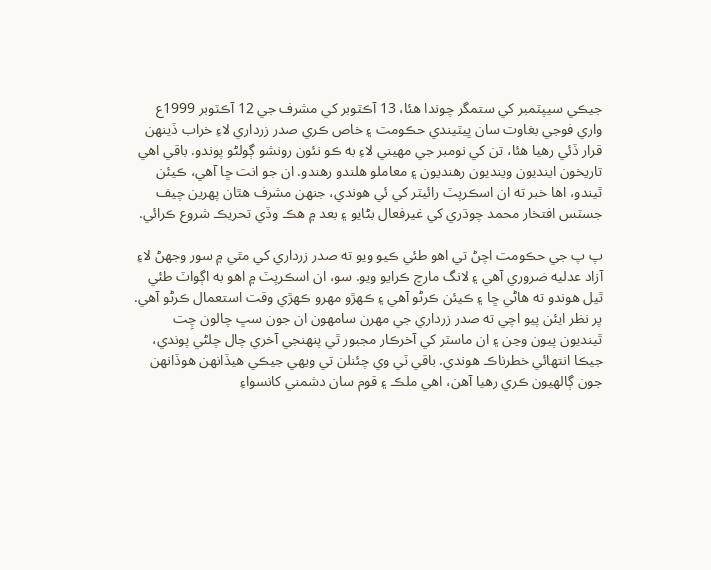جيڪي سيپٽمبر کي ستمگر چوندا هئا، 13 آڪٽوبر کي مشرف جي 12 آڪٽوبر 1999ع واري فوجي بغاوت سان ڀيٽيندي حڪومت ۽ خاص ڪري صدر زرداري لاءِ خراب ڏينهن قرار ڏئي رهيا هئا، تن کي نومبر جي مهيني لاءِ به ڪو نئون رونشو ڳولڻو پوندو. باقي اهي تاريخون اينديون وينديون رهنديون ۽ معاملو هلندو رهندو. ان جو انت ڇا آهي، ڪيئن ٿيندو، اها خبر ته ان اسڪرپٽ رائيٽر کي ئي هوندي، جنهن مشرف هٿان پهرين چيف جسٽس افتخار محمد چوڌري کي غيرفعال بڻايو ۽ بعد ۾ هڪ وڏي تحريڪ شروع ڪرائي.

پ پ جي حڪومت اچڻ تي اهو طئي ڪيو ويو ته صدر زرداري کي مٿي ۾ سور وجهڻ لاءِ آزاد عدليه ضروري آهي ۽ لانگ مارچ ڪرايو ويو. سو، ان اسڪرپٽ ۾ اهو به اڳواٽ طئي ٿيل هوندو ته هاڻي ڇا ۽ ڪيئن ڪرڻو آهي ۽ ڪهڙو مهرو ڪهڙي وقت استعمال ڪرڻو آهي. پر نظر ايئن پيو اچي ته صدر زرداري جي مهرن سامهون ان جون سڀ چالون چِت ٿينديون پيون وڃن ۽ ان ماسٽر کي آخرڪار مجبور ٿي پنهنجي آخري چال چلڻي پوندي، جيڪا انتهائي خطرناڪ هوندي. باقي ٽي وي چئنلن تي ويهي جيڪي هيڏانهن هوڏانهن جون ڳالهيون ڪري رهيا آهن، اهي ملڪ ۽ قوم سان دشمني کانسواءِ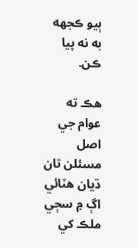ٻيو ڪجهه به نه پيا ڪن.

هڪ ته عوام جي اصل مسئلن تان ڌيان هٽائي اڳ ۾ سڄي ملڪ کي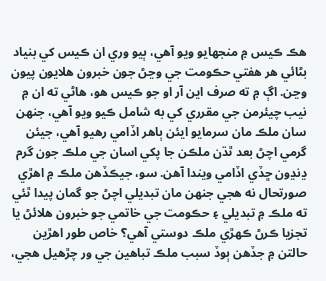هڪ ڪيس ۾ منجهايو ويو آهي، ٻيو وري ان ڪيس کي بنياد بڻائي هر هفتي حڪومت جي وڃڻ جون خبرون هلايون پيون وڃن. اڳ ۾ ته صرف اين آر او جو ڪيس هو، هاڻي ته ان ۾ نيب چيئرمن جي مقرري کي به شامل ڪيو ويو آهي، جنهن سان ملڪ مان سرمايو ايئن ٻاهر اڏامي رهيو آهي، جيئن گرمي اچڻ بعد ٿڌن ملڪن جا پکي اسان جي ملڪ جون گرم ڍنڍون ڇڏي اڏامي ويندا آهن. سو، جيڪڏهن ملڪ ۾ اهڙي صورتحال نه هجي جنهن مان تبديلي اچڻ جو گمان پيدا ٿئي ته ملڪ ۾ تبديلي ۽ حڪومت جي خاتمي جو خبرون هلائڻ يا تجزيا ڪرڻ ڪهڙي ملڪ دوستي آهي؟ خاص طور اهڙين حالتن ۾ جڏهن ٻوڏ سبب ملڪ تباهين جي ور چڙهيل هجي،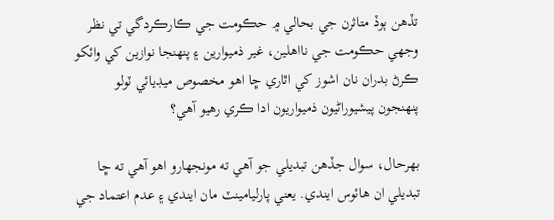تڏهن ٻوڏ متاثرن جي بحالي ۾ حڪومت جي ڪارڪردگي تي نظر وجهي حڪومت جي نااهلين، غير ذميوارين ۽ پنهنجا نوازين کي وائکو ڪرڻ بدران نان اشوز کي اٿاري ڇا اهو مخصوص ميڊيائي ٽولو پنهنجون پيشيوراڻيون ذميواريون ادا ڪري رهيو آهي؟

بهرحال، سوال جڏهن تبديلي جو آهي ته مونجهارو اهو آهي ته ڇا تبديلي ان هائوس ايندي. يعني پارليامينٽ مان ايندي ۽ عدم اعتماد جي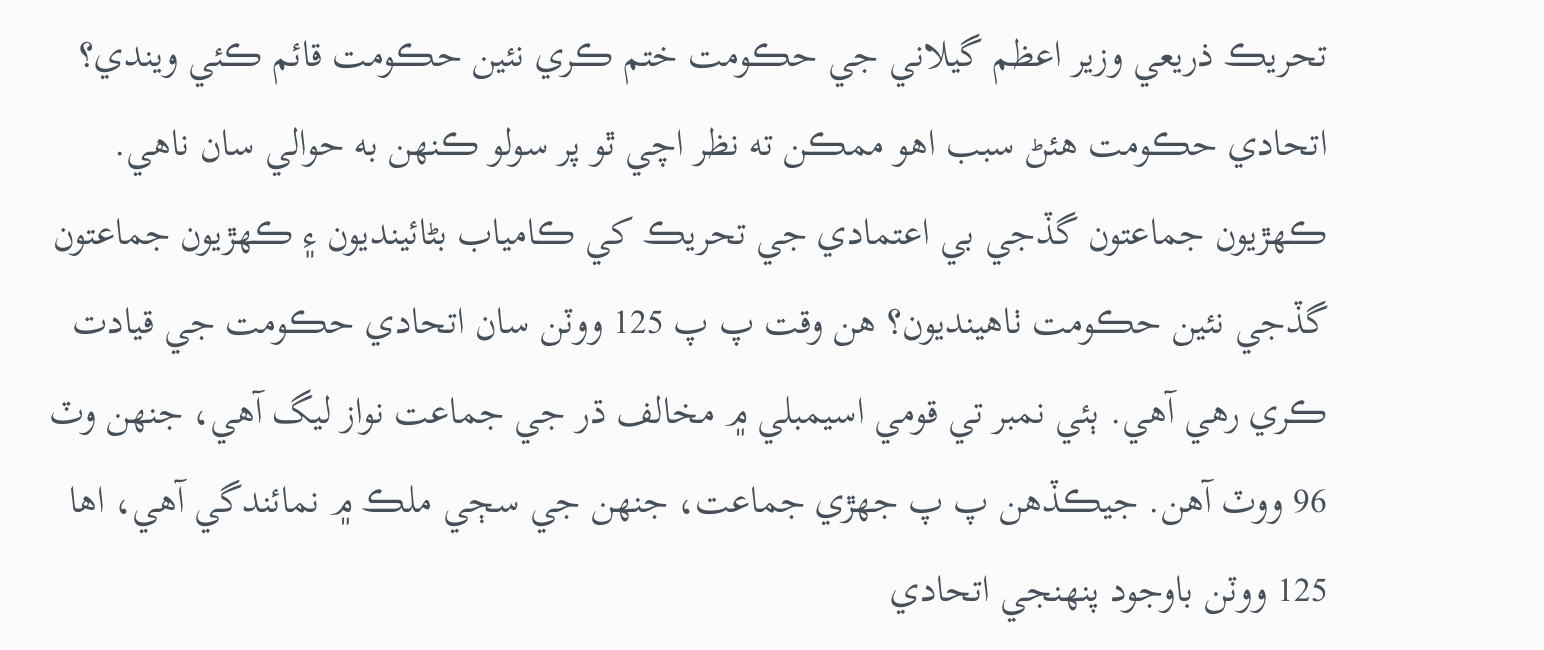تحريڪ ذريعي وزير اعظم گيلاني جي حڪومت ختم ڪري نئين حڪومت قائم ڪئي ويندي؟ اتحادي حڪومت هئڻ سبب اهو ممڪن ته نظر اچي ٿو پر سولو ڪنهن به حوالي سان ناهي. ڪهڙيون جماعتون گڏجي بي اعتمادي جي تحريڪ کي ڪامياب بڻائينديون ۽ ڪهڙيون جماعتون گڏجي نئين حڪومت ٺاهينديون؟ هن وقت پ پ 125 ووٽن سان اتحادي حڪومت جي قيادت ڪري رهي آهي. ٻئي نمبر تي قومي اسيمبلي ۾ مخالف ڌر جي جماعت نواز ليگ آهي، جنهن وٽ 96 ووٽ آهن. جيڪڏهن پ پ جهڙي جماعت، جنهن جي سڄي ملڪ ۾ نمائندگي آهي، اها 125 ووٽن باوجود پنهنجي اتحادي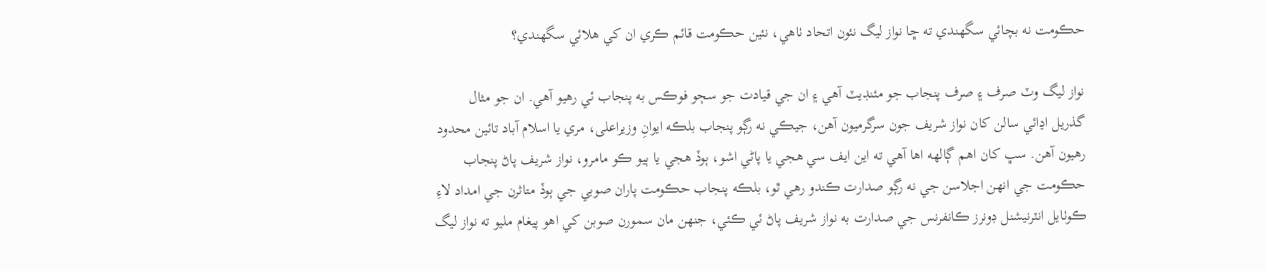حڪومت نه بچائي سگهندي ته ڇا نواز ليگ نئون اتحاد ٺاهي، نئين حڪومت قائم ڪري ان کي هلائي سگهندي؟

نواز ليگ وٽ صرف ۽ صرف پنجاب جو مئنڊيٽ آهي ۽ ان جي قيادت جو سڄو فوڪس به پنجاب ئي رهيو آهي. ان جو مثال گذريل اڍائي سالن کان نواز شريف جون سرگرميون آهن، جيڪي نه رڳو پنجاب بلڪه ايوانِ وزيراعلى، مري يا اسلام آباد تائين محدود رهيون آهن. سڀ کان اهم ڳالهه اها آهي ته اين ايف سي هجي يا پاڻي اشو، ٻوڏ هجي يا ٻيو ڪو مامرو، نواز شريف پاڻ پنجاب حڪومت جي انهن اجلاسن جي نه رڳو صدارت ڪندو رهي ٿو، بلڪه پنجاب حڪومت پاران صوبي جي ٻوڏ متاثرن جي امداد لاءِ ڪوٺايل انٽرنيشنل ڊونرز ڪانفرنس جي صدارت به نواز شريف پاڻ ئي ڪئي، جنهن مان سمورن صوبن کي اهو پيغام مليو ته نواز ليگ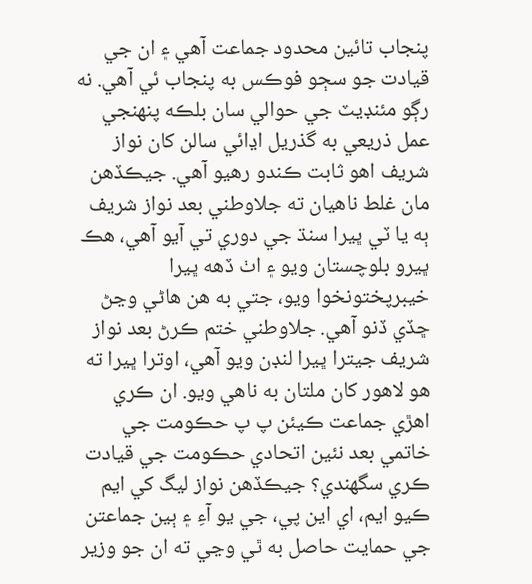پنجاب تائين محدود جماعت آهي ۽ ان جي قيادت جو سڄو فوڪس به پنجاب ئي آهي. نه رڳو مئنڊيٽ جي حوالي سان بلڪه پنهنجي عمل ذريعي به گذريل اڍائي سالن کان نواز شريف اهو ثابت ڪندو رهيو آهي. جيڪڏهن مان غلط ناهيان ته جلاوطني بعد نواز شريف ٻه يا ٽي ڀيرا سنڌ جي دوري تي آيو آهي، هڪ ڀيرو بلوچستان ويو ۽ اٺ ڏهه ڀيرا خيبرپختونخوا ويو، جتي به هن هاڻي وڃڻ ڇڏي ڏنو آهي. جلاوطني ختم ڪرڻ بعد نواز شريف جيترا ڀيرا لنڊن ويو آهي، اوترا ڀيرا ته هو لاهور کان ملتان به ناهي ويو. ان ڪري اهڙي جماعت ڪيئن پ پ حڪومت جي خاتمي بعد نئين اتحادي حڪومت جي قيادت ڪري سگهندي؟ جيڪڏهن نواز ليگ کي ايم ڪيو ايم، اي اين پي، جي يو آءِ ۽ ٻين جماعتن جي حمايت حاصل به ٿي وڃي ته ان جو وزير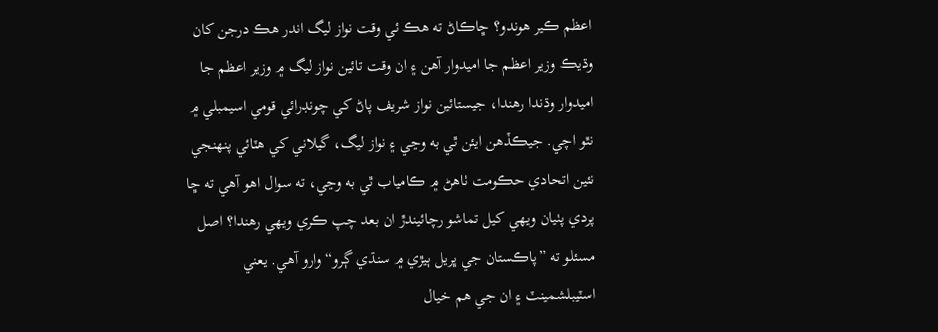اعظم ڪير هوندو؟ ڇاڪاڻ ته هڪ ئي وقت نواز ليگ اندر هڪ درجن کان وڌيڪ وزير اعظم جا اميدوار آهن ۽ ان وقت تائين نواز ليگ ۾ وزير اعظم جا اميدوار وڌندا رهندا، جيستائين نواز شريف پاڻ کي چونڊرائي قومي اسيمبلي ۾ نٿو اچي. جيڪڏهن ايئن ٿي به وڃي ۽ نواز ليگ، گيلاني کي هٽائي پنهنجي نئين اتحادي حڪومت ٺاهڻ ۾ ڪامياب ٿي به وڃي، ته سوال اهو آهي ته ڇا پردي پٺيان ويهي کيل تماشو رچائيندڙ ان بعد چپ ڪري ويهي رهندا؟ اصل مسئلو ته ”پاڪستان جي ڀريل ٻيڙي ۾ سنڌي ڳرو“ وارو آهي. يعني اسٽيبلشمينٽ ۽ ان جي هم خيال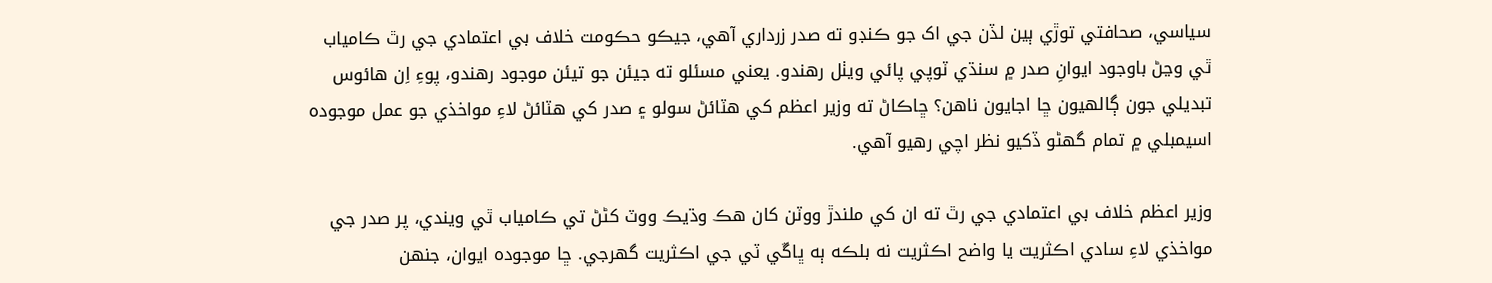سياسي، صحافتي توڙي ٻين لڏن جي اک جو ڪنڊو ته صدر زرداري آهي، جيڪو حڪومت خلاف بي اعتمادي جي رٿ ڪامياب ٿي وڃڻ باوجود ايوانِ صدر ۾ سنڌي ٽوپي پائي ويٺل رهندو. يعني مسئلو ته جيئن جو تيئن موجود رهندو، پوءِ اِن هائوس تبديلي جون ڳالهيون ڇا اجايون ناهن؟ ڇاڪاڻ ته وزير اعظم کي هٽائڻ سولو ۽ صدر کي هٽائڻ لاءِ مواخذي جو عمل موجوده اسيمبلي ۾ تمام گهڻو ڏکيو نظر اچي رهيو آهي.

وزير اعظم خلاف بي اعتمادي جي رٿ ته ان کي ملندڙ ووٽن کان هڪ وڌيڪ ووٽ کڻڻ تي ڪامياب ٿي ويندي، پر صدر جي مواخذي لاءِ سادي اڪثريت يا واضح اڪثريت نه بلڪه ٻه ڀاڱي ٽي جي اڪثريت گهرجي. ڇا موجوده ايوان، جنهن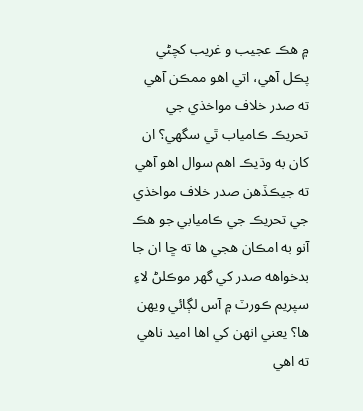۾ هڪ عجيب و غريب کچڻي پڪل آهي، اتي اهو ممڪن آهي ته صدر خلاف مواخذي جي تحريڪ ڪامياب ٿي سگهي؟ ان کان به وڌيڪ اهم سوال اهو آهي ته جيڪڏهن صدر خلاف مواخذي جي تحريڪ جي ڪاميابي جو هڪ آنو به امڪان هجي ها ته ڇا ان جا بدخواهه صدر کي گهر موڪلڻ لاءِ سپريم ڪورٽ ۾ آس لڳائي ويهن ها؟ يعني انهن کي اها اميد ناهي ته اهي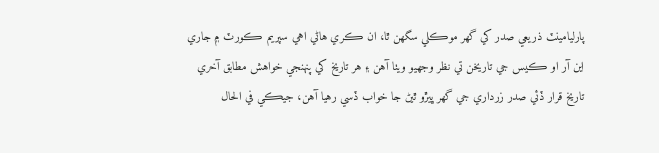پارليامينٽ ذريعي صدر کي گهر موڪلي سگهن ٿا، ان ڪري هاڻي اهي سپريم ڪورٽ ۾ جاري اين آر او ڪيس جي تاريخن تي نظر وجهيو ويٺا آهن ۽ هر تاريخ کي پنهنجي خواهش مطابق آخري تاريخ قرار ڏئي صدر زرداري جي گهر ڀيڙو ٿيڻ جا خواب ڏسي رهيا آهن، جيڪي في الحال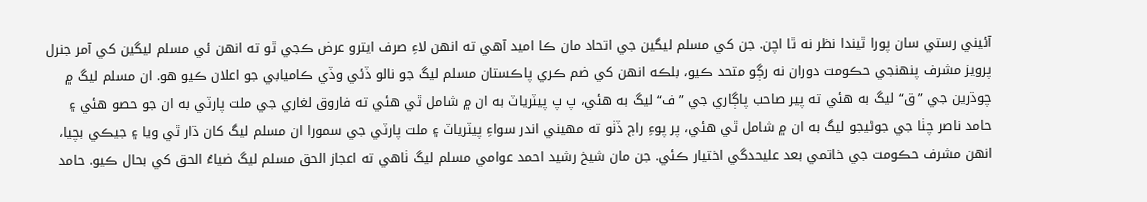آئيني رستي سان پورا ٿيندا نظر نه ٿا اچن. جن کي مسلم ليگين جي اتحاد مان ڪا اميد آهي ته انهن لاءِ صرف ايترو عرض ڪجي ٿو ته انهن ئي مسلم ليگين کي آمر جنرل پرويز مشرف پنهنجي حڪومت دوران نه رڳو متحد ڪيو، بلڪه انهن کي ضم ڪري پاڪستان مسلم ليگ جو نالو ڏئي وڏي ڪاميابي جو اعلان ڪيو هو. ان مسلم ليگ ۾ چوڌرين جي ”ق“ ليگ به هئي ته پير صاحب پاڳاري جي ”ف“ ليگ به هئي، پ پ پيٽرياٽ به ان ۾ شامل ٿي هئي ته فاروق لغاري جي ملت پارٽي به ان جو حصو هئي ۽ حامد ناصر چٺا جي جوڻيجو ليگ به ان ۾ شامل ٿي هئي، پر پوءِ راڄ ڏٺو ته مهيني اندر سواءِ پيٽرياٽ ۽ ملت پارٽي جي سمورا ان مسلم ليگ کان ڌار ٿي ويا ۽ جيڪي بچيا، انهن مشرف حڪومت جي خاتمي بعد عليحدگي اختيار ڪئي. جن مان شيخ رشيد احمد عوامي مسلم ليگ ٺاهي ته اعجاز الحق مسلم ليگ ضياءُ الحق کي بحال ڪيو. حامد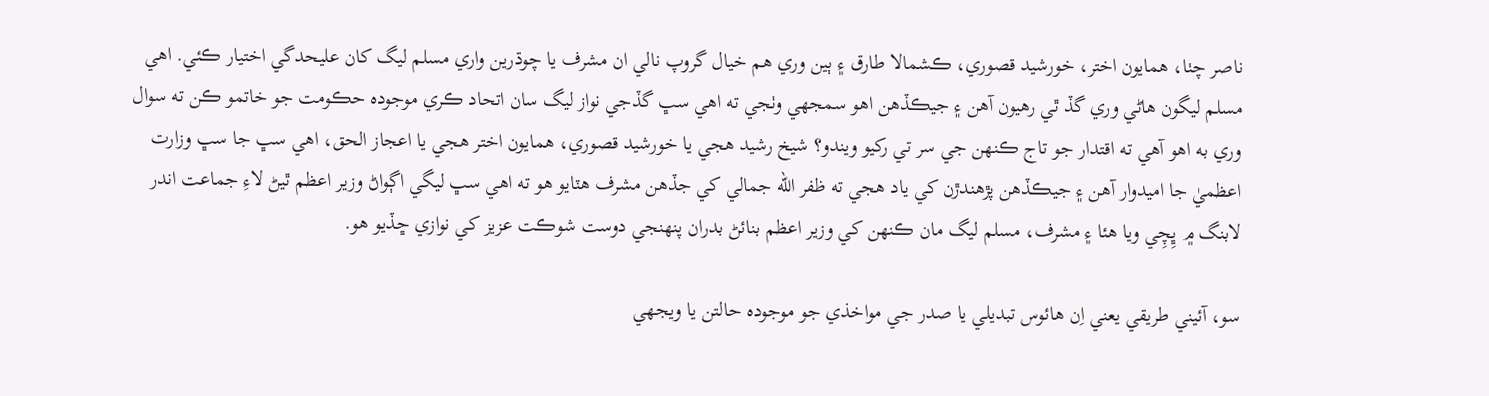ناصر چٺا، همايون اختر، خورشيد قصوري، ڪشمالا طارق ۽ ٻين وري هم خيال گروپ نالي ان مشرف يا چوڌرين واري مسلم ليگ کان عليحدگي اختيار ڪئي. اهي مسلم ليگون هاڻي وري گڏ ٿي رهيون آهن ۽ جيڪڏهن اهو سمجهي وٺجي ته اهي سڀ گڏجي نواز ليگ سان اتحاد ڪري موجوده حڪومت جو خاتمو ڪن ته سوال وري به اهو آهي ته اقتدار جو تاج ڪنهن جي سر تي رکيو ويندو؟ شيخ رشيد هجي يا خورشيد قصوري، همايون اختر هجي يا اعجاز الحق، اهي سڀ جا سڀ وزارت اعظميٰ جا اميدوار آهن ۽ جيڪڏهن پڙهندڙن کي ياد هجي ته ظفر الله جمالي کي جڏهن مشرف هٽايو هو ته اهي سڀ ليگي اڳواڻ وزير اعظم ٿيڻ لاءِ جماعت اندر لابنگ ۾ ڀِچِي ويا هئا ۽ مشرف، مسلم ليگ مان ڪنهن کي وزير اعظم بنائڻ بدران پنهنجي دوست شوڪت عزيز کي نوازي ڇڏيو هو.

سو، آئيني طريقي يعني اِن هائوس تبديلي يا صدر جي مواخذي جو موجوده حالتن يا ويجهي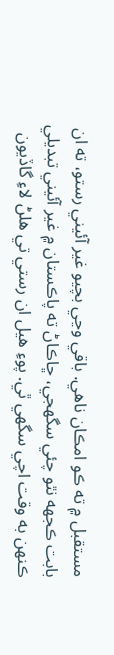مستقبل ۾ ته ڪو امڪان ناهي. باقي وڃي بچيو غير آئيني رستو، ته ان بابت ڪجهه نٿو چئي سگهجي، ڇاڪاڻ ته پاڪستان ۾ غير آئيني تبديلي ڪنهن به وقت اچي سگهي ٿي. پوءِ هيل ان رستي تي هلڻ لاءِ گاڏيون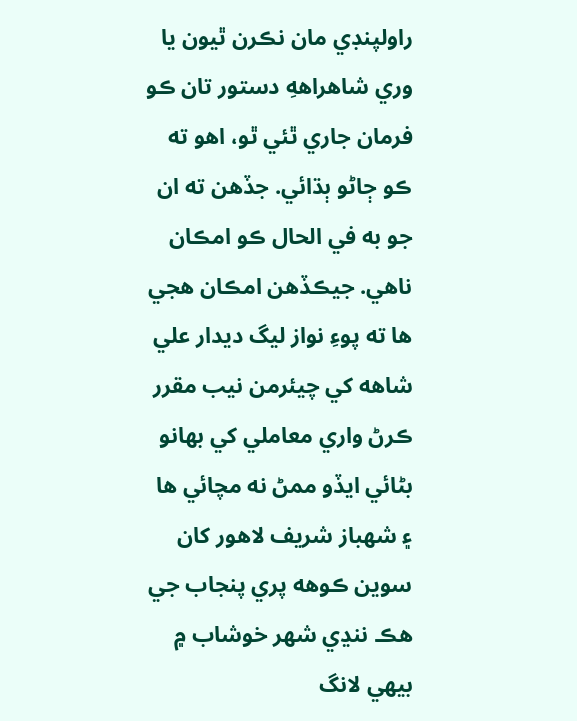راولپنڊي مان نڪرن ٿيون يا وري شاهراههِ دستور تان ڪو فرمان جاري ٿئي ٿو، اهو ته ڪو ڄاڻو ٻڌائي. جڏهن ته ان جو به في الحال ڪو امڪان ناهي. جيڪڏهن امڪان هجي ها ته پوءِ نواز ليگ ديدار علي شاهه کي چيئرمن نيب مقرر ڪرڻ واري معاملي کي بهانو بڻائي ايڏو ممڻ نه مچائي ها ۽ شهباز شريف لاهور کان سوين ڪوهه پري پنجاب جي هڪ ننڍي شهر خوشاب ۾ بيهي لانگ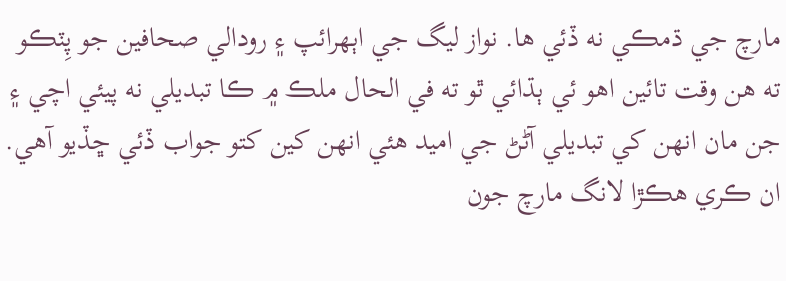مارچ جي ڌمڪي نه ڏئي ها. نواز ليگ جي اٻهرائپ ۽ رودالي صحافين جو پِٽڪو ته هن وقت تائين اهو ئي ٻڌائي ٿو ته في الحال ملڪ ۾ ڪا تبديلي نه پيئي اچي ۽ جن مان انهن کي تبديلي آڻڻ جي اميد هئي انهن کين کتو جواب ڏئي ڇڏيو آهي. ان ڪري هڪڙا لانگ مارچ جون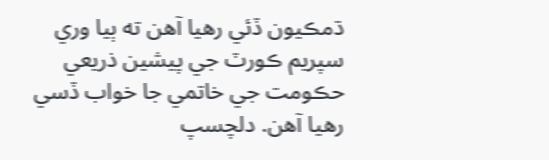ڌمڪيون ڏئي رهيا آهن ته ٻيا وري سپريم ڪورٽ جي پيشين ذريعي حڪومت جي خاتمي جا خواب ڏسي رهيا آهن. دلچسپ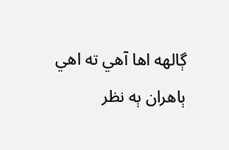ڳالهه اها آهي ته اهي ٻاهران ٻه نظر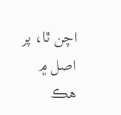اچن ٿا، پر اصل ۾ هڪ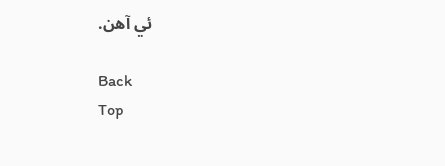ئي آهن.

Back
Top